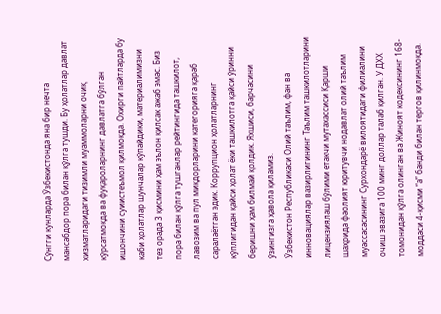Сўнгги кунларда Ўзбекистонда яна бир нечта мансабдор пора билан қўлга тушди. Бу ҳолатлар давлат хизматларидаги тизимли муаммоларни очиқ кўрсатмоқда ва фуқароларнинг давлатга бўлган ишончини суиистеъмол қилмоқда. Охирги пайтларда бу каби ҳолатлар шунчалар кўпайдики, материалимизни тез орада 3 қисмини ҳам эълон қилсак ажаб эмас. Биз пора билан қўлга тушганлар рейтингида ташкилот, лавозим ва пул миқдорларини категорияга қараб саралаётган эдик. Коррупцион ҳолатларнинг кўплигидан қайси ҳолат ёки ташкилотга қайси ўринни беришни ҳам билмай қолдик. Яхшиси, барчасини ўзингизга ҳавола қиламиз.
Ўзбекистон Республикаси Олий таълим, фан ва инновациялар вазирлигининг Таълим ташкилотларини лицензиялаш бўлими етакчи мутахассиси Қарши шаҳрида фаолият юритувчи нодавлат олий таълим муассасасининг Сурхондарё вилоятидаги филиалини очиш эвазига 100 минг доллар талаб қилган. У ДХХ томонидан қўлга олинган ва Жиноят кодексининг 168-моддаси 4-қисми “а” банди билан тергов қилинмоқда.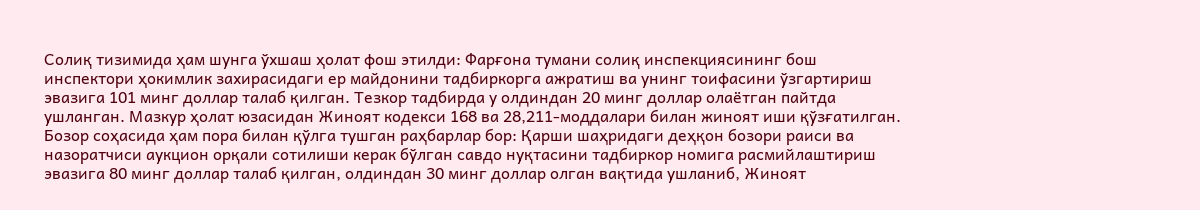Солиқ тизимида ҳам шунга ўхшаш ҳолат фош этилди: Фарғона тумани солиқ инспекциясининг бош инспектори ҳокимлик захирасидаги ер майдонини тадбиркорга ажратиш ва унинг тоифасини ўзгартириш эвазига 101 минг доллар талаб қилган. Тезкор тадбирда у олдиндан 20 минг доллар олаётган пайтда ушланган. Мазкур ҳолат юзасидан Жиноят кодекси 168 ва 28,211-моддалари билан жиноят иши қўзғатилган.
Бозор соҳасида ҳам пора билан қўлга тушган раҳбарлар бор: Қарши шаҳридаги деҳқон бозори раиси ва назоратчиси аукцион орқали сотилиши керак бўлган савдо нуқтасини тадбиркор номига расмийлаштириш эвазига 80 минг доллар талаб қилган, олдиндан 30 минг доллар олган вақтида ушланиб, Жиноят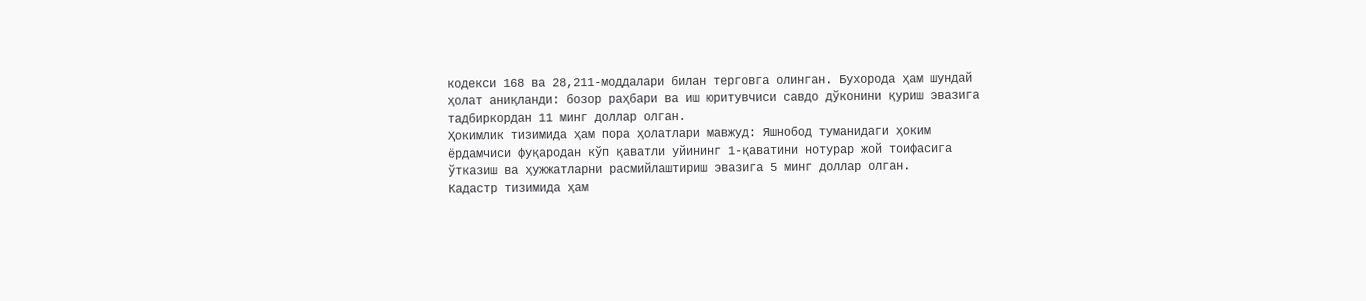кодекси 168 ва 28,211-моддалари билан терговга олинган. Бухорода ҳам шундай ҳолат аниқланди: бозор раҳбари ва иш юритувчиси савдо дўконини қуриш эвазига тадбиркордан 11 минг доллар олган.
Ҳокимлик тизимида ҳам пора ҳолатлари мавжуд: Яшнобод туманидаги ҳоким ёрдамчиси фуқародан кўп қаватли уйининг 1-қаватини нотурар жой тоифасига ўтказиш ва ҳужжатларни расмийлаштириш эвазига 5 минг доллар олган.
Кадастр тизимида ҳам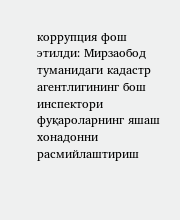коррупция фош этилди: Мирзаобод туманидаги кадастр агентлигининг бош инспектори фуқароларнинг яшаш хонадонни расмийлаштириш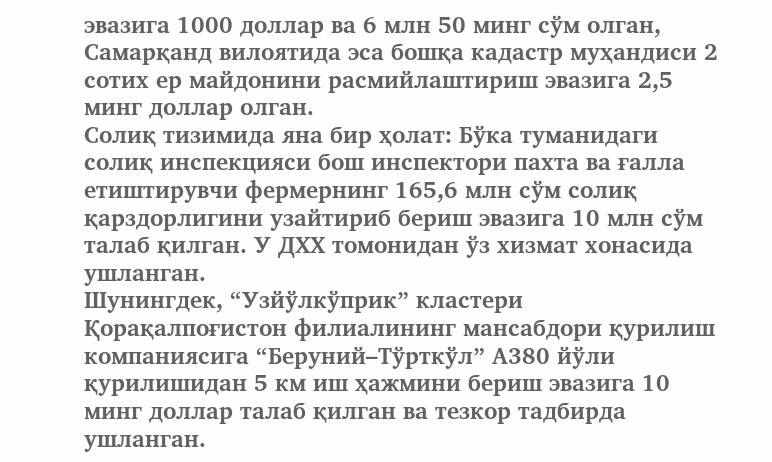эвазига 1000 доллар ва 6 млн 50 минг сўм олган, Самарқанд вилоятида эса бошқа кадастр муҳандиси 2 сотих ер майдонини расмийлаштириш эвазига 2,5 минг доллар олган.
Солиқ тизимида яна бир ҳолат: Бўка туманидаги солиқ инспекцияси бош инспектори пахта ва ғалла етиштирувчи фермернинг 165,6 млн сўм солиқ қарздорлигини узайтириб бериш эвазига 10 млн сўм талаб қилган. У ДХХ томонидан ўз хизмат хонасида ушланган.
Шунингдек, “Узйўлкўприк” кластери Қорақалпоғистон филиалининг мансабдори қурилиш компаниясига “Беруний–Тўрткўл” А380 йўли қурилишидан 5 км иш ҳажмини бериш эвазига 10 минг доллар талаб қилган ва тезкор тадбирда ушланган.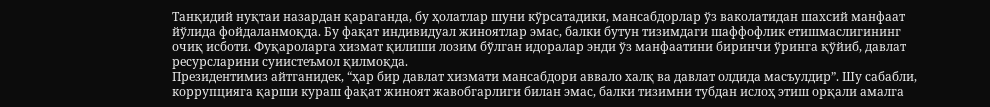Танқидий нуқтаи назардан қараганда, бу ҳолатлар шуни кўрсатадики, мансабдорлар ўз ваколатидан шахсий манфаат йўлида фойдаланмоқда. Бу фақат индивидуал жиноятлар эмас, балки бутун тизимдаги шаффофлик етишмаслигининг очиқ исботи. Фуқароларга хизмат қилиши лозим бўлган идоралар энди ўз манфаатини биринчи ўринга қўйиб, давлат ресурсларини суиистеъмол қилмоқда.
Президентимиз айтганидек, “ҳар бир давлат хизмати мансабдори аввало халқ ва давлат олдида масъулдир”. Шу сабабли, коррупцияга қарши кураш фақат жиноят жавобгарлиги билан эмас, балки тизимни тубдан ислоҳ этиш орқали амалга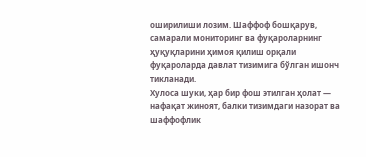оширилиши лозим. Шаффоф бошқарув, самарали мониторинг ва фуқароларнинг ҳуқуқларини ҳимоя қилиш орқали фуқароларда давлат тизимига бўлган ишонч тикланади.
Хулоса шуки, ҳар бир фош этилган ҳолат — нафақат жиноят, балки тизимдаги назорат ва шаффофлик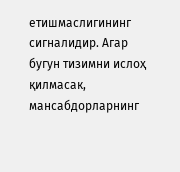етишмаслигининг сигналидир. Агар бугун тизимни ислоҳ қилмасак, мансабдорларнинг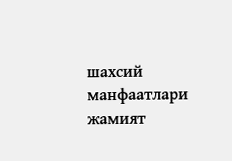шахсий манфаатлари жамият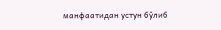манфаатидан устун бўлиб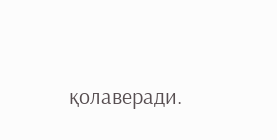қолаверади.